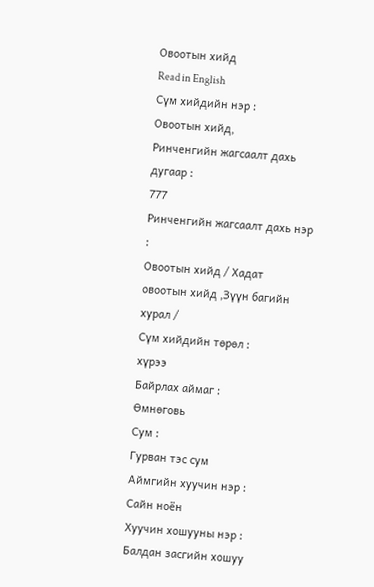Овоотын хийд
Read in English
Сүм хийдийн нэр :
Овоотын хийд,
Ринченгийн жагсаалт дахь дугаар :
777
Ринченгийн жагсаалт дахь нэр :
Овоотын хийд / Хадат овоотын хийд ,Зүүн багийн хурал /
Сүм хийдийн төрөл :
хүрээ
Байрлах аймаг :
Өмнөговь
Сум :
Гурван тэс сум
Аймгийн хуучин нэр :
Сайн ноён
Хуучин хошууны нэр :
Балдан засгийн хошуу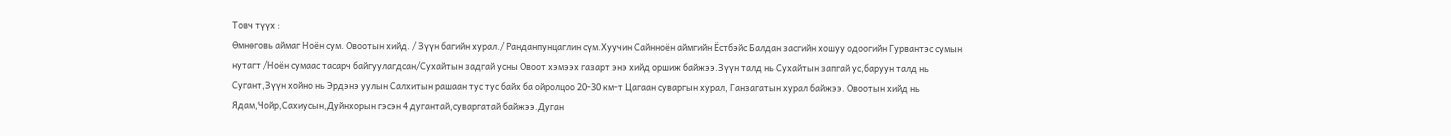Товч түүх :
Өмнөговь аймаг Ноён сум. Овоотын хийд. / Зүүн багийн хурал./ Ранданпунцаглин сүм.Хуучин Сайнноён аймгийн Ёстбэйс Балдан засгийн хошуу одоогийн Гурвантэс сумын нутагт /Ноён сумаас тасарч байгуулагдсан/Сухайтын задгай усны Овоот хэмээх газарт энэ хийд оршиж байжээ.Зүүн талд нь Сухайтын запгай ус,баруун талд нь Сугант,Зүүн хойно нь Эрдэнэ уулын Салхитын рашаан тус тус байх ба ойролцоо 20-30 км-т Цагаан суваргын хурал, Ганзагатын хурал байжээ. Овоотын хийд нь Ядам,Чойр,Сахиусын,Дуйнхорын гэсэн 4 дугантай,суваргатай байжээ.Дуган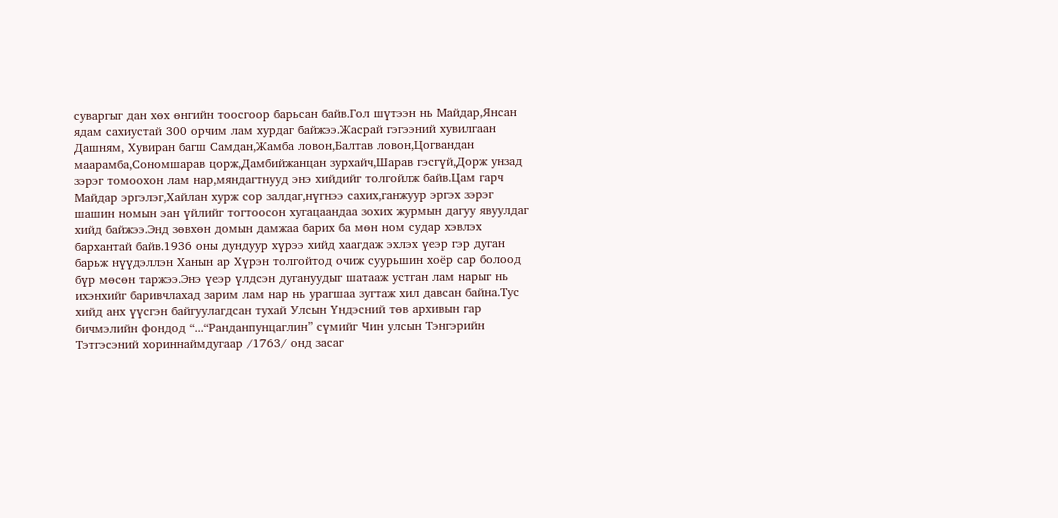суваргыг дан хөх өнгийн тоосгоор барьсан байв.Гол шүтээн нь Майдар,Янсан ядам сахиустай 300 орчим лам хурдаг байжээ.Жасрай гэгээний хувилгаан Дашням, Хувиран багш Самдан,Жамба ловон,Балтав ловон,Цогвандан маарамба,Сономшарав цорж,Дамбийжанцан зурхайч,Шарав гэсгүй,Дорж унзад зэрэг томоохон лам нар,мяндагтнууд энэ хийдийг толгойлж байв.Цам гарч Майдар эргэлэг,Хайлан хурж сор залдаг,нүгнээ сахих,ганжуур эргэх зэрэг шашин номын эан үйлийг тогтоосон хугацаандаа зохих журмын дагуу явуулдаг хийд байжээ.Энд зөвхөн домын дамжаа барих ба мөн ном судар хэвлэх бархантай байв.1936 оны дундуур хүрээ хийд хаагдаж эхлэх үеэр гэр дуган барьж нүүдэллэн Ханын ар Хүрэн толгойтод очиж суурьшин хоёр сар болоод бүр мөсөн таржээ.Энэ үеэр үлдсэн дугануудыг шатааж устган лам нарыг нь ихэнхийг баривчлахад зарим лам нар нь урагшаа зугтаж хил давсан байна.Тус хийд анх үүсгэн байгуулагдсан тухай Улсын Үндэсний төв архивын гар бичмэлийн фондод “...“Ранданпунцаглин” сүмийг Чин улсын Тэнгэрийн Тэтгэсэний хориннаймдугаар /1763/ онд засаг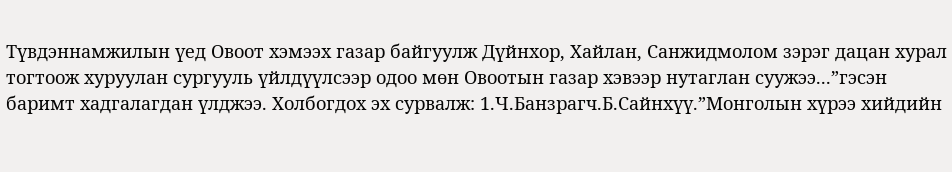Түвдэннамжилын үед Овоот хэмээх газар байгуулж Дүйнхор, Хайлан, Санжидмолом зэрэг дацан хурал тогтоож хуруулан сургууль үйлдүүлсээр одоо мөн Овоотын газар хэвээр нутаглан суужээ...”гэсэн баримт хадгалагдан үлджээ. Холбогдох эх сурвалж: 1.Ч.Банзрагч.Б.Сайнхүү.”Монголын хүрээ хийдийн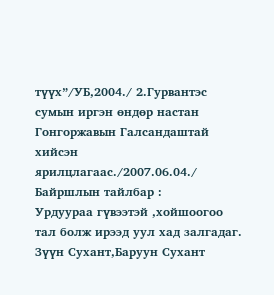түүх”/УБ,2004./ 2.Гурвантэс сумын иргэн өндөр настан Гонгоржавын Галсандаштай хийсэн ярилцлагаас./2007.06.04./
Байршлын тайлбар :
Урдуураа гүвээтэй ,хойшоогоо тал болж ирээд уул хад залгадаг. Зүүн Сухант,Баруун Сухант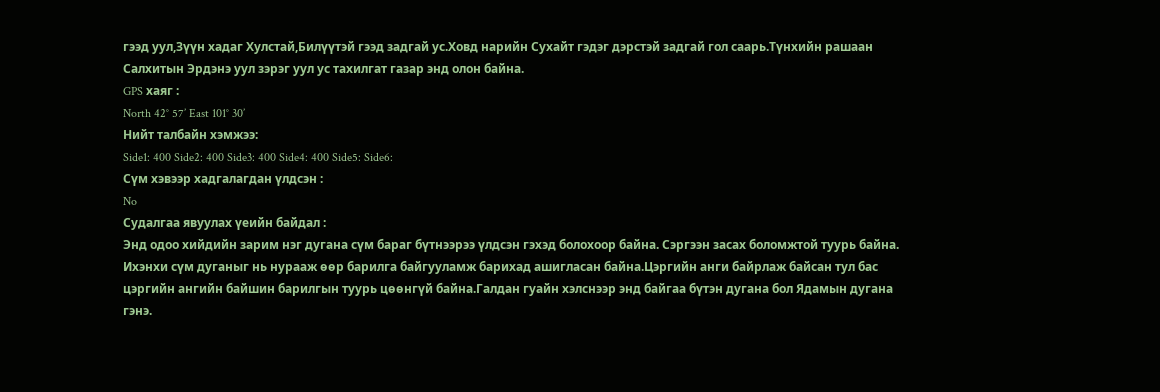гээд уул,Зүүн хадаг Хулстай,Билүүтэй гээд задгай ус.Ховд нарийн Сухайт гэдэг дэрстэй задгай гол саарь.Түнхийн рашаан Салхитын Эрдэнэ уул зэрэг уул ус тахилгат газар энд олон байна.
GPS хаяг :
North 42° 57’ East 101° 30’
Нийт талбайн хэмжээ:
Side1: 400 Side2: 400 Side3: 400 Side4: 400 Side5: Side6:
Сүм хэвээр хадгалагдан үлдсэн :
No
Судалгаа явуулах үеийн байдал :
Энд одоо хийдийн зарим нэг дугана сүм бараг бүтнээрээ үлдсэн гэхэд болохоор байна. Сэргээн засах боломжтой туурь байна. Ихэнхи сүм дуганыг нь нурааж өөр барилга байгууламж барихад ашигласан байна.Цэргийн анги байрлаж байсан тул бас цэргийн ангийн байшин барилгын туурь цөөнгүй байна.Галдан гуайн хэлснээр энд байгаа бүтэн дугана бол Ядамын дугана гэнэ.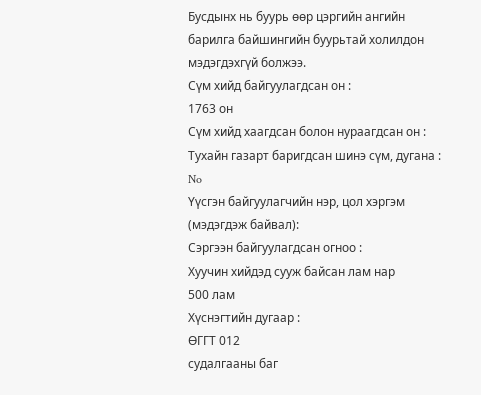Бусдынх нь буурь өөр цэргийн ангийн барилга байшингийн буурьтай холилдон мэдэгдэхгүй болжээ.
Сүм хийд байгуулагдсан он :
1763 он
Сүм хийд хаагдсан болон нураагдсан он :
Тухайн газарт баригдсан шинэ сүм, дугана :
No
Үүсгэн байгуулагчийн нэр, цол хэргэм (мэдэгдэж байвал):
Сэргээн байгуулагдсан огноо :
Хуучин хийдэд сууж байсан лам нар
500 лам
Хүснэгтийн дугаар :
ӨГГТ 012
судалгааны баг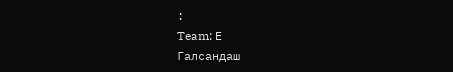:
Team: Е
Галсандаш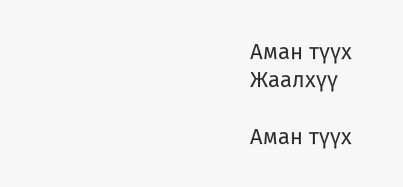Аман түүх
Жаалхүү

Аман түүх